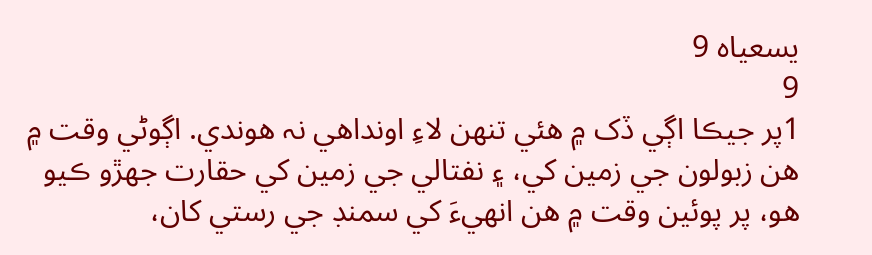يسعياہ 9
9
1پر جيڪا اڳي ڏک ۾ هئي تنهن لاءِ اونداهي نہ هوندي. اڳوڻي وقت ۾ هن زبولون جي زمين کي، ۽ نفتالي جي زمين کي حقارت جهڙو ڪيو هو، پر پوئين وقت ۾ هن انهيءَ کي سمنڊ جي رستي کان،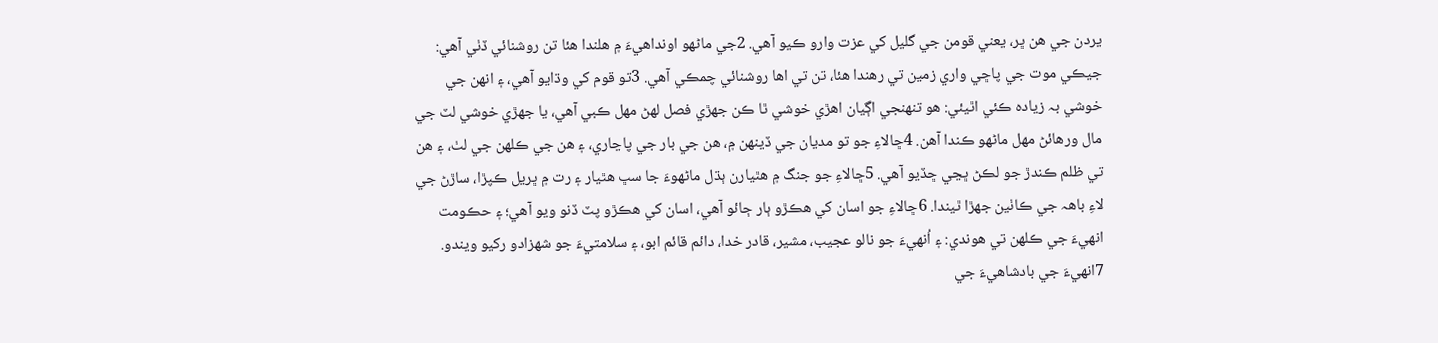يردن جي هن ڀر، يعني قومن جي گليل کي عزت وارو ڪيو آهي. 2جي ماڻهو اونداهيءَ ۾ هلندا هئا تن روشنائي ڏٺي آهي: جيڪي موت جي پاڇي واري زمين تي رهندا هئا، تن تي اها روشنائي چمڪي آهي. 3تو قوم کي وڌايو آهي، ۽ انهن جي خوشي بہ زيادہ ڪئي اٿيئي: هو تنهنجي اڳيان اهڙي خوشي ٿا ڪن جهڙي فصل لهڻ مهل ڪبي آهي، يا جهڙي خوشي لٽ جي مال ورهائڻ مهل ماڻهو ڪندا آهن. 4ڇالاءِ جو تو مديان جي ڏينهن ۾، هن جي بار جي پاڃاري، ۽ هن جي ڪلهن جي لٺ، ۽ هن تي ظلم ڪندڙ جو لڪڻ ڀڃي ڇڏيو آهي. 5ڇالاءِ جو جنگ ۾ هٿيارن ٻڌل ماڻهوءَ جا سڀ هٿيار ۽ رت ۾ ڀريل ڪپڙا، ساڙڻ جي لاءِ باهہ جي ڪاٺين جهڙا ٿيندا. 6ڇالاءِ جو اسان کي هڪڙو ٻار ڄائو آهي، اسان کي هڪڙو پٽ ڏنو ويو آهي؛ ۽ حڪومت انهيءَ جي ڪلهن تي هوندي: ۽ اُنهيءَ جو نالو عجيب، مشير، قادر خدا، دائم قائم ابو، ۽ سلامتيءَ جو شهزادو رکيو ويندو. 7انهيءَ جي بادشاهيءَ جي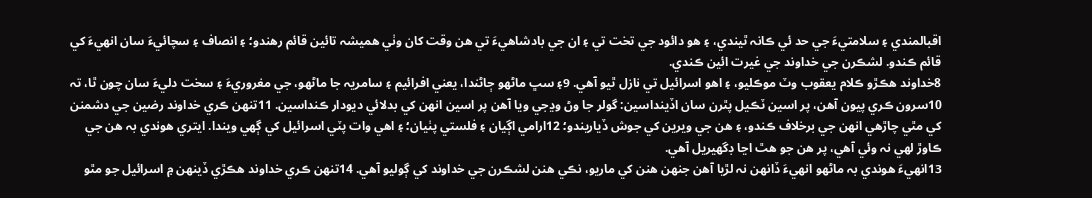اقبالمندي ۽ سلامتيءَ جي حد ئي ڪانہ ٿيندي، ۽ هو دائود جي تخت تي ۽ ان جي بادشاهيءَ تي هن وقت کان وٺي هميشہ تائين قائم رهندو؛ ۽ انصاف ۽ سچائيءَ سان انهيءَ کي قائم ڪندو. لشڪرن جي خداوند جي غيرت ائين ڪندي.
8خداوند هڪڙو ڪلام يعقوب وٽ موڪليو، ۽ اهو اسرائيل تي نازل ٿيو آهي. 9۽ سڀ ماڻهو ڄاڻندا، يعني افرائيم ۽ سامريہ جا ماڻهو، جي مغروريءَ ۽ سخت دليءَ سان چون ٿا، تہ 10سرون ڪري پيون آهن، پر اسين ٽڪيل پٿرن سان اڏينداسين: گولر جا وڻ وڍجي ويا آهن پر اسين انهن کي بدلائي ديودار ڪنداسين. 11تنهن ڪري خداوند رضين جي دشمنن کي مٿي چاڙهي انهن جي برخلاف ڪندو، ۽ هن جي ويرين کي جوش ڏياريندو؛ 12ارامي اڳيان ۽ فلستي پٺيان؛ ۽ اهي وات پٽي اسرائيل کي ڳهي ويندا. ايتري هوندي بہ هن جي ڪاوڙ لهي نہ وئي آهي، پر هن جو هٿ اڃا ڊگهيريل آهي.
13انهيءَ هوندي بہ ماڻهو انهيءَ ڏانهن نہ لڙيا آهن جنهن هنن کي ماريو، نڪي هنن لشڪرن جي خداوند کي ڳوليو آهي. 14تنهن ڪري خداوند هڪڙي ڏينهن ۾ اسرائيل جو مٿو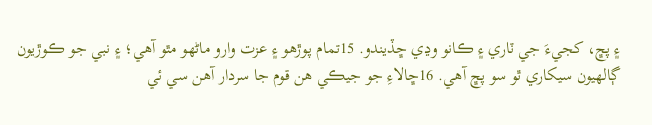۽ پڇ، کجيءَ جي ٽاري ۽ ڪانو وڍي ڇڏيندو. 15تمام پوڙهو ۽ عزت وارو ماڻهو مٿو آهي؛ ۽ نبي جو ڪوڙيون ڳالهيون سيکاري ٿو سو پڇ آهي. 16ڇالاءِ جو جيڪي هن قوم جا سردار آهن سي ئي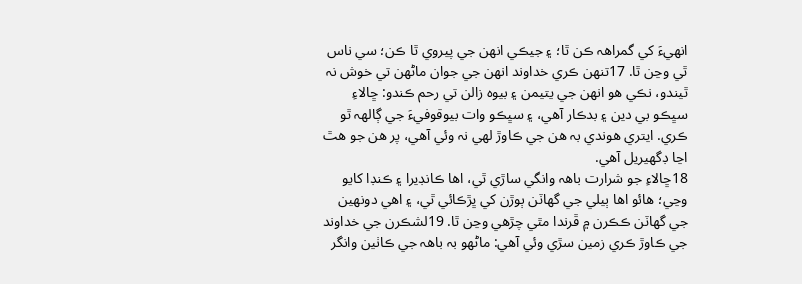انهيءَ کي گمراهہ ڪن ٿا؛ ۽ جيڪي انهن جي پيروي ٿا ڪن؛ سي ناس ٿي وڃن ٿا. 17تنهن ڪري خداوند انهن جي جوان ماڻهن تي خوش نہ ٿيندو، نڪي هو انهن جي يتيمن ۽ بيوہ زالن تي رحم ڪندو: ڇالاءِ سڀڪو بي دين ۽ بدڪار آهي، ۽ سڀڪو وات بيوقوفيءَ جي ڳالهہ ٿو ڪري. ايتري هوندي بہ هن جي ڪاوڙ لهي نہ وئي آهي، پر هن جو هٿ اڃا ڊگهيريل آهي.
18ڇالاءِ جو شرارت باهہ وانگي ساڙي ٿي، اها ڪانڊيرا ۽ ڪنڊا کايو وڃي؛ هائو اها ٻيلي جي گهاٽن ٻوڙن کي ڀڙڪائي ٿي، ۽ اهي دونهين جي گهاٽن ڪڪرن ۾ ڦرندا مٿي چڙهي وڃن ٿا. 19لشڪرن جي خداوند جي ڪاوڙ ڪري زمين سڙي وئي آهي: ماڻهو بہ باهہ جي ڪاٺين وانگر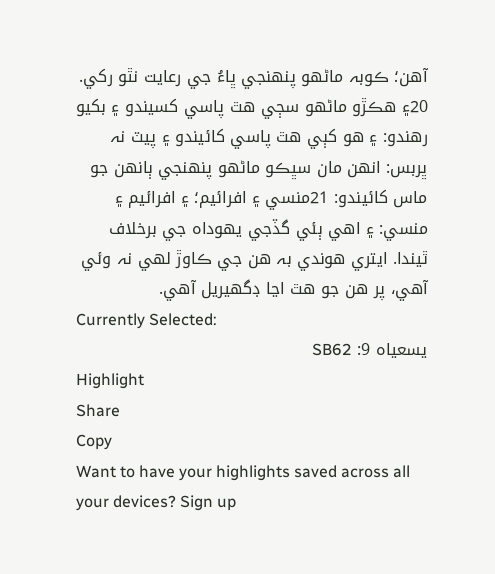آهن؛ ڪوبہ ماڻهو پنهنجي ڀاءُ جي رعايت نٿو رکي. 20۽ هڪڙو ماڻهو سڄي هٿ پاسي کسيندو ۽ بکيو رهندو: ۽ هو کٻي هٿ پاسي کائيندو ۽ پيٽ نہ ڀربس: انهن مان سڀڪو ماڻهو پنهنجي ٻانهن جو ماس کائيندو: 21منسي ۽ افرائيم؛ ۽ افرائيم ۽ منسي: ۽ اهي ٻئي گڏجي يهوداہ جي برخلاف ٿيندا. ايتري هوندي بہ هن جي ڪاوڙ لهي نہ وئي آهي، پر هن جو هٿ اڃا ڊگهيريل آهي.
Currently Selected:
يسعياہ 9: SB62
Highlight
Share
Copy
Want to have your highlights saved across all your devices? Sign up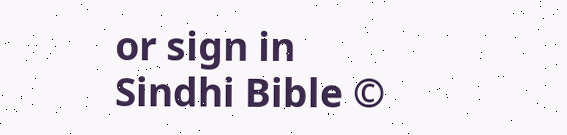or sign in
Sindhi Bible ©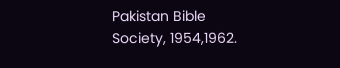Pakistan Bible Society, 1954,1962.